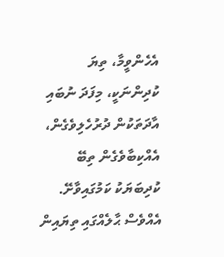އެހެންވީމާ، ތިޔަ ކުދިންނަކީ، މިފަދަ ނުބައި އާދަތަކުން ދުރުހެލިވެގެން، އެއްކިބާވެގެން ތިބޭ ކުދިބަޔަކު ކަމުގައިވާށޭ. އެއްވެސް ޙާލެއްގައި ތިޔައިން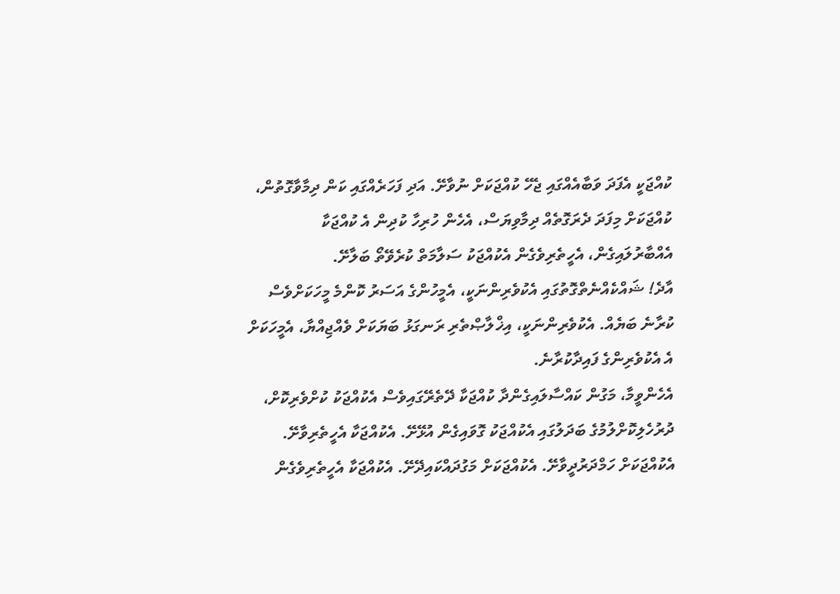ކުއްޖަކީ އެފަދަ ވަބާއެއްގައި ޖެހޭ ކުއްޖަކަށް ނުވާށޭ. އަދި ފަހަރެއްގައި ކަން ދިމާވާގޮތުން، ކުއްޖަކަށް މިފަދަ ދެރަގޮތެއް ދިމާވިޔަސް، އެހެން ހުރިހާ ކުދިން އެ ކުއްޖަކާ އެއްބާރުލައިގެން، އެހީތެރިވެގެން އެކުއްޖަކު ސަލާމަތް ކުރެވޭތޯ ބަލާށޭ.
އާދެ! ޝައްކެއްނެތްގޮތުގައި އެކުވެރިންނަކީ، އެމީހުންގެ އަސަރު ކޮންމެ މީހަކަށްވެސް ކުރާނެ ބަޔެއް. އެކުވެރިންނަކީ، އިޚްލާޞްތެރި ރަނގަޅު ބަޔަކަށް ވެއްޖިއްޔާ، އެމީހަކަށް އެ އެކުވެރިންގެ ފައިދާކުރާނެ.
އެހެންވީމާ، މަގުން ކައްސާލައިގެންދާ ކުއްޖަކާ ދޭތެރޭގައިވެސް އެކުއްޖަކު ކުށްވެރިކޮށް، ދުރުހެލިކޮށްލުމުގެ ބަދަލުގައި އެކުއްޖަކު ގޮވައިގެން އުޅޭށޭ. އެކުއްޖަކާ އެހީތެރިވާށޭ. އެކުއްޖަކަށް ހަމްދަރުދީވާށޭ. އެކުއްޖަކަށް މަގުދައްކައިދޭށޭ. އެކުއްޖަކާ އެހީތެރިވެގެން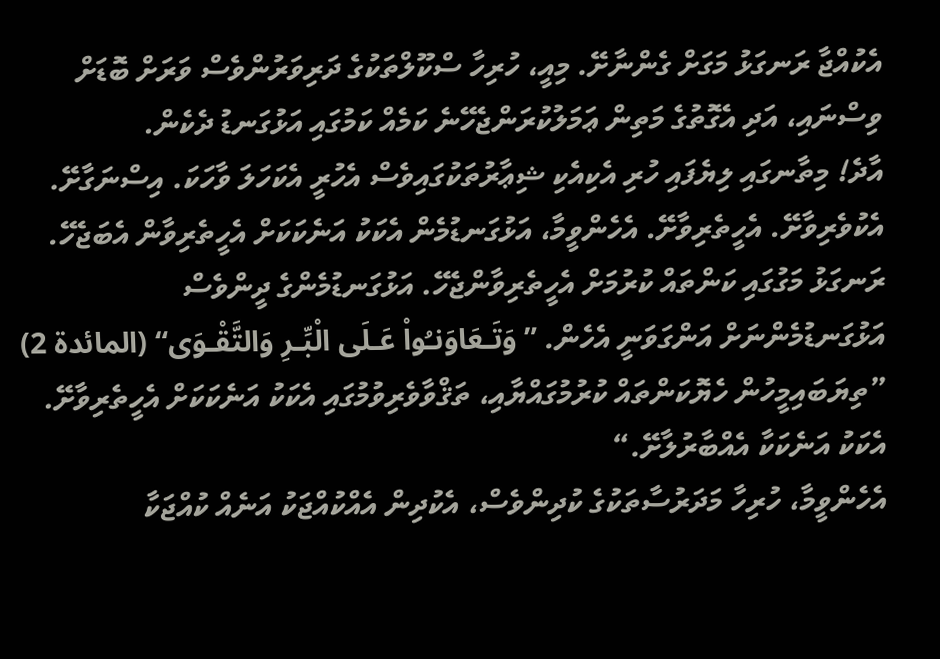އެކުއްޖާ ރަނގަޅު މަގަށް ގެންނާށޭ. މިއީ، ހުރިހާ ސްކޫލްތަކުގެ ދަރިވަރުންވެސް ވަރަށް ބޮޑަށް ވިސްނައި، އަދި އެގޮތުގެ މަތިން ޢަމަލުކުރަންޖެހޭނެ ކަމެއް ކަމުގައި އަޅުގަނޑު ދެކެން.
އާދެ! މިތާނގައި ލިޔެފައި ހުރި އެކިއެކި ޝިޢާރުތަކުގައިވެސް އެހުރީ އެކަހަލަ ވާހަކަ. އިސްނަގާށޭ. އެކުވެރިވާށޭ. އެހީތެރިވާށޭ. އެހެންވީމާ، އަޅުގަނޑުމެން އެކަކު އަނެކަކަށް އެހީތެރިވާން އެބަޖެހޭ. ރަނގަޅު މަގުގައި ކަންތައް ކުރުމަށް އެހީތެރިވާންޖެހޭ. އަޅުގަނޑުމެންގެ ދީންވެސް އަޅުގަނޑުމެންނަށް އަންގަވަނީ އެހެން. ”وَتَـعَاوَنـُواْ عَـلَى الْبِّـرِ وَالتَّقْـوَى“ (المائدة 2) ”ތިޔަބައިމީހުން ހެޔޮކަންތައް ކުރުމުގައްޔާއި، ތަޤްވާވެރިވުމުގައި އެކަކު އަނެކަކަށް އެހީތެރިވާށޭ. އެކަކު އަނެކަކާ އެއްބާރުލާށޭ.“
އެހެންވީމާ، ހުރިހާ މަދަރުސާތަކުގެ ކުދިންވެސް، އެކުދިން އެއްކުއްޖަކު އަނެއް ކުއްޖަކާ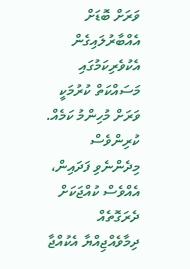ވަރަށް ބޮޑަށް އެއްބާރުލައިގެން އެކުވެރިކަމުގައި މަސައްކަތް ކުރުމަކީ ވަރަށް މުހިންމު ކަމެއް. ކުރިންވެސް މިދެންނެވި ފަދައިން، އެއްވެސް ކުއްޖަކަށް ދެރަގޮތެއް ދިމާވެއްޖިއްޔާ އެކުއްޖާ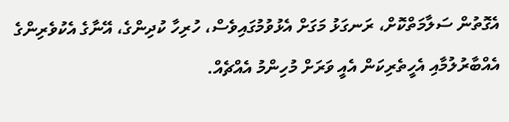އެގޮތުން ސަލާމަތްކޮށް، ރަނގަޅު މަގަށް އެޅުވުމުގައިވެސް، ހުރިހާ ކުދިންގެ، އޭނާގެ އެކުވެރިންގެ އެއްބާރުލުމާއި އެހީތެރިކަން އެއީ ވަރަށް މުހިންމު އެއްޗެއް.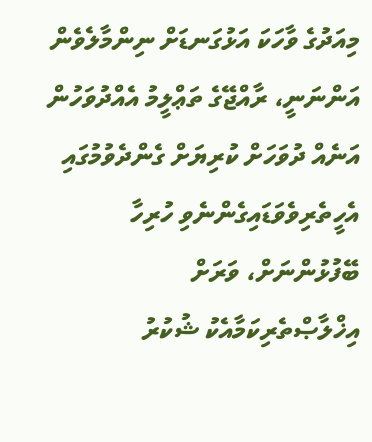މިއަދުގެ ވާހަކަ އަޅުގަނޑަށް ނިންމާލެވެން އަންނަނީ، ރާއްޖޭގެ ތަޢްލީމު އެއްދުވަހުން އަނެއް ދުވަހަށް ކުރިޔަށް ގެންދެވުމުގައި އެހީތެރިވެވަޑައިގެންނެވި ހުރިހާ ބޭފުޅުންނަށް، ވަރަށް އިޚްލާޞްތެރިކަމާއެކު ޝުކުރު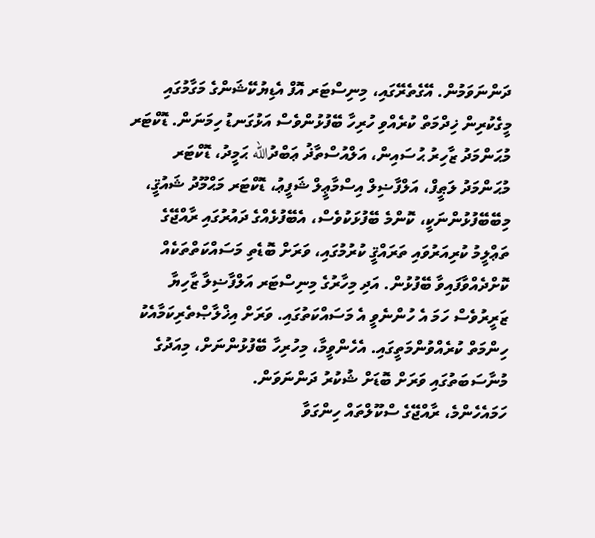ދަންނަވަމުން. އޭގެތެރޭގައި، މިނިސްޓަރ އޮފް އެޑިޔުކޭޝަންގެ މަގާމުގައި މީގެކުރިން ޚިދްމަތް ކުރެއްވި ހުރިހާ ބޭފުޅުންވެސް އަޅުގަނޑު ހިމަނަން. ޑޮކްޓަރ މުޙަންމަދު ޒާހިރު ޙުސައިން، އަލްއުސްތާޛު ޢަބްދުالله ޙަމީދު، ޑޮކްޓަރ މުޙަންމަދު ލަޠީފް، އަލްފާޟިލް އިސްމާޢީލް ޝަފީޢު، ޑޮކްޓަރ މަޙްމޫދު ޝައުޤީ، މިބޭބޭފުޅުންނަކީ، ކޮންމެ ބޭފުޅަކުވެސް، އެބޭފުޅެއްގެ ދައުރުގައި ރާއްޖޭގެ ތަޢްލީމު ކުރިއަރުވައި ތަރައްޤީ ކުރުމުގައި، ވަރަށް ބޮޑެތި މަސައްކަތްތަކެއް ކޮށްދެއްވާފައިވާ ބޭފުޅުން. އަދި މިހާރުގެ މިނިސްޓަރ އަލްފާޟިލާ ޒާހިޔާ ޒަރީރުވެސް ހަމަ އެ ހުންނެވީ އެ މަސައްކަތުގައި. ވަރަށް އިޚްލާޞްތެރިކަމާއެކު ހިންމަތް ކުރެއްވުންމަތީގައި. އެހެންވީމާ، މިހުރިހާ ބޭފުޅުންނަށް، މިއަދުގެ މުނާސަބަތުގައި ވަރަށް ބޮޑަށް ޝުކުރު ދަންނަވަން.
ހަމައެހެންމެ، ރާއްޖޭގެ ސްކޫލްތައް ހިންގަވާ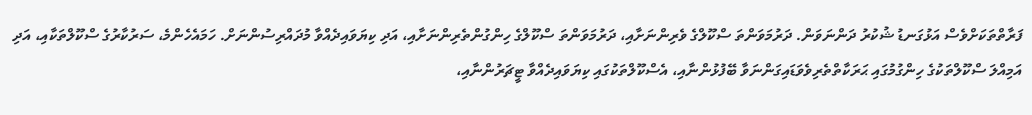ފަރާތްތަކަށްވެސް އަޅުގަނޑު ޝުކުރު ދަންނަވަން. ދަރުމަވަންތަ ސްކޫލްގެ ވެރިންނަށާއި، ދަރުމަވަންތަ ސްކޫލްގެ ހިންގުންތެރިންނަށާއި، އަދި ކިޔަވައިދެއްވާ މުދައްރިސުންނަށް. ހަމައެހެންމެ، ސަރުކާރުގެ ސްކޫލްތަކާއި، އަދި އަމިއްލަ ސްކޫލްތަކުގެ ހިންގުމުގައި ޙަރަކާތްތެރިވެވަޑައިގަންނަވާ ބޭފުޅުންނާއި، އެސްކޫލްތަކުގައި ކިޔަވައިދެއްވާ ޓީޗަރުންނާއި،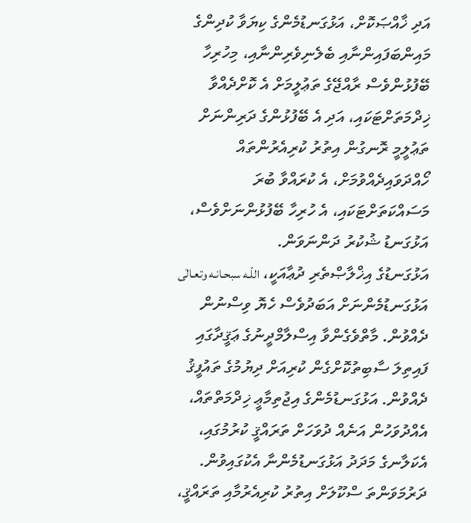އަދި ޚާއްޞަކޮށް، އަޅުގަނޑުމެންގެ ކިޔަވާ ކުދިންގެ މައިންބަފައިންނާއި ބެލެނިވެރިންނާއި، މިހުރިހާ ބޭފުޅުންވެސް ރާއްޖޭގެ ތަޢުލީމަށް އެ ކޮށްދެއްވާ ޚިދްމަތަށްޓަކައި، އަދި އެ ބޭފުޅުންގެ ދަރިންނަށް ތަޢުލީމީ ރޮނގުން އިތުރު ކުރިއެރުންތައް ހޯއްދަވައިދެއްވުމަށް، އެ ކުރައްވާ ބުރަ މަސައްކަތަށްޓަކައި، އެ ހުރިހާ ބޭފުޅުންނަށްވެސް، އަޅުގަނޑު ޝުކުރު ދަންނަވަން.
އަޅުގަނޑުގެ އިޚްލާޞްތެރި ދުޢާއަކީ، اللّـه سبحـانـه وتعـالٰى އަޅުގަނޑުމެންނަށް އަބަދުވެސް ހެޔޮ ވިސްނުން ދެއްވުން. މާތްވެގެންވާ އިސްލާމްދީނުގެ ޢަޤީދާގައި ފައިތިލަ ސާބިތުކޮށްގެން ކުރިއަށް ދިޔުމުގެ ތައުފީޤު ދެއްވުން. އަޅުގަނޑުމެންގެ އިޖުތިމާޢީ ޚިދްމަތްތައް، އެއްދުވަހުން އަނެއް ދުވަހަށް ތަރައްޤީ ކުރުމުގައި، އެކަލާނގެ މަދަދު އަޅުގަނޑުމެންނާ އެކުގައިވުން. ދަރުމަވަންތަ ސްކޫލަށް އިތުރު ކުރިއެރުމާއި ތަރައްޤީ،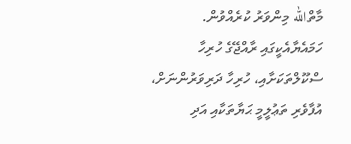މާތްالله މިންވަރު ކުރެއްވުން. ހަމައެޔާއެކީގައި ރާއްޖޭގެ ހުރިހާ ސްކޫލްތަކަށާއި، ހުރިހާ ދަރިވަރުންނަށް، އުފާވެރި ތަޢުލީމީ ޙަޔާތަކާއި އަދި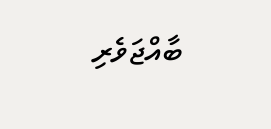ބާއްޖަވެރި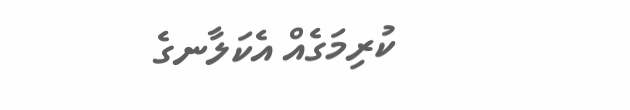ކުރިމަގެއް އެކަލާނގެ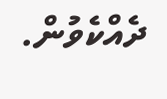ދެއްކެވުން.